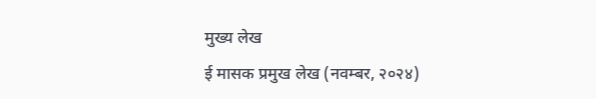मुख्य लेख
ई मासक प्रमुख लेख (नवम्बर, २०२४)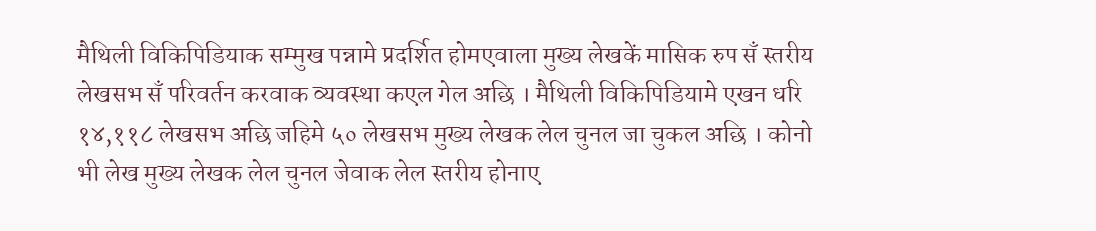मैथिली विकिपिडियाक सम्मुख पन्नामे प्रदर्शित होमएवाला मुख्य लेखकें मासिक रुप सँ स्तरीय लेखसभ सँ परिवर्तन करवाक व्यवस्था कएल गेल अछि । मैथिली विकिपिडियामे एखन धरि १४,११८ लेखसभ अछि जहिमे ५० लेखसभ मुख्य लेखक लेल चुनल जा चुकल अछि । कोनो भी लेख मुख्य लेखक लेल चुनल जेवाक लेल स्तरीय होनाए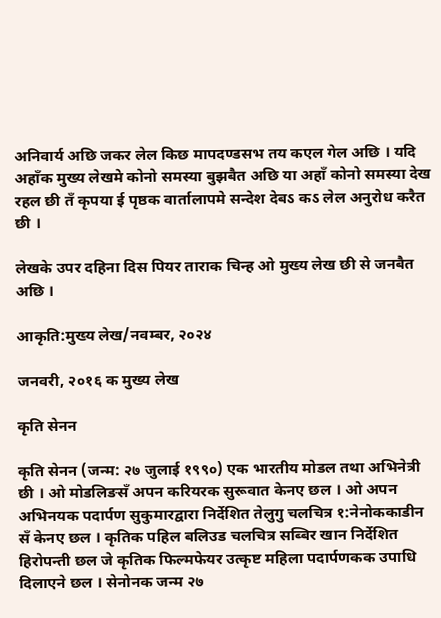अनिवार्य अछि जकर लेल किछ मापदण्डसभ तय कएल गेल अछि । यदि अहाँक मुख्य लेखमे कोनो समस्या बुझबैत अछि या अहाँ कोनो समस्या देख रहल छी तँ कृपया ई पृष्ठक वार्तालापमे सन्देश देबऽ कऽ लेल अनुरोध करैत छी ।

लेखके उपर दहिना दिस पियर ताराक चिन्ह ओ मुख्य लेख छी से जनबैत अछि ।

आकृति:मुख्य लेख/नवम्बर, २०२४

जनवरी, २०१६ क मुख्य लेख

कृति सेनन

कृति सेनन (जन्म: २७ जुलाई १९९०) एक भारतीय मोडल तथा अभिनेत्री छी । ओ मोडलिङसँ अपन करियरक सुरूवात केनए छल । ओ अपन अभिनयक पदार्पण सुकुमारद्वारा निर्देशित तेलुगु चलचित्र १:नेनोककाडीन सँ केनए छल । कृतिक पहिल बलिउड चलचित्र सब्बिर खान निर्देशित हिरोपन्ती छल जे कृतिक फिल्मफेयर उत्कृष्ट महिला पदार्पणकक उपाधि दिलाएने छल । सेनोनक जन्म २७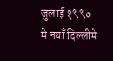जुलाई १९९० मे नयाँ दिल्लीमे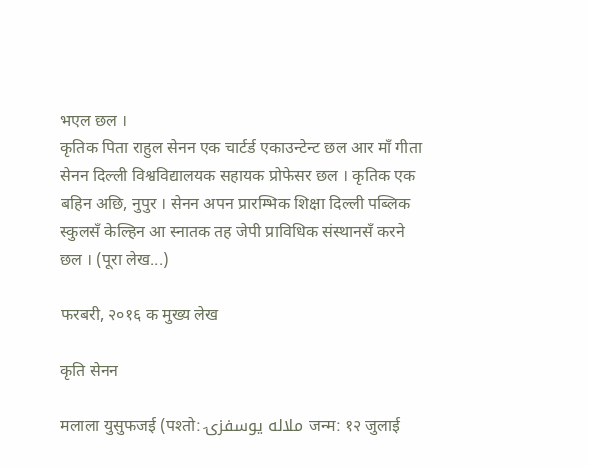भएल छल ।
कृतिक पिता राहुल सेनन एक चार्टर्ड एकाउन्टेन्ट छल आर माँ गीता सेनन दिल्ली विश्वविद्यालयक सहायक प्रोफेसर छल । कृतिक एक बहिन अछि, नुपुर । सेनन अपन प्रारम्भिक शिक्षा दिल्ली पब्लिक स्कुलसँ केल्हिन आ स्नातक तह जेपी प्राविधिक संस्थानसँ करने छल । (पूरा लेख...)

फरबरी, २०१६ क मुख्य लेख

कृति सेनन

मलाला युसुफजई (पश्तो: ملاله یوسفزۍ जन्म: १२ जुलाई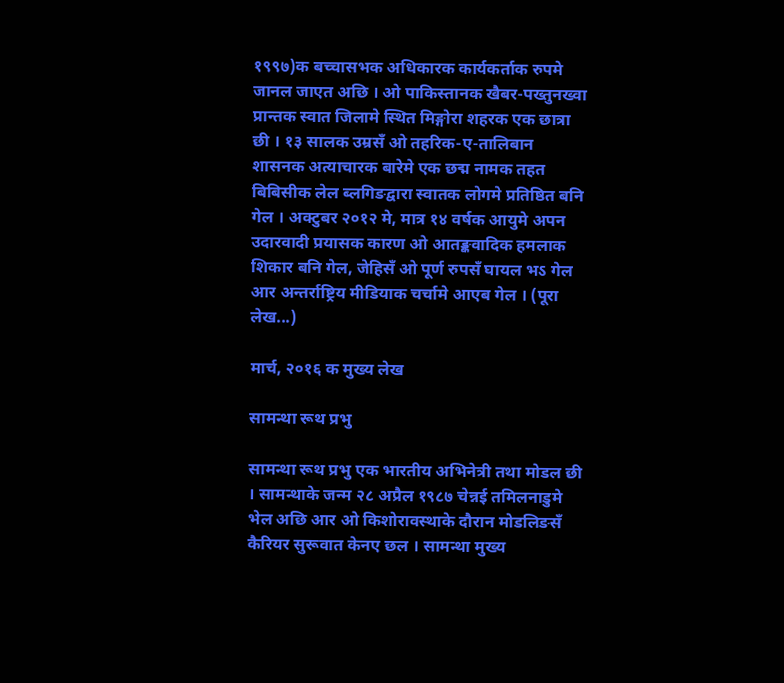१९९७)क बच्चासभक अधिकारक कार्यकर्ताक रुपमे जानल जाएत अछि । ओ पाकिस्तानक खैबर-पख्तुनख्वा प्रान्तक स्वात जिलामे स्थित मिङ्गोरा शहरक एक छात्रा छी । १३ सालक उम्रसँ ओ तहरिक-ए-तालिबान शासनक अत्याचारक बारेमे एक छद्म नामक तहत बिबिसीक लेल ब्लगिङद्वारा स्वातक लोगमे प्रतिष्ठित बनि गेल । अक्टुबर २०१२ मे, मात्र १४ वर्षक आयुमे अपन उदारवादी प्रयासक कारण ओ आतङ्कवादिक हमलाक शिकार बनि गेल, जेहिसँ ओ पूर्ण रुपसँ घायल भऽ गेल आर अन्तर्राष्ट्रिय मीडियाक चर्चामे आएब गेल । (पूरा लेख...)

मार्च, २०१६ क मुख्य लेख

सामन्था रूथ प्रभु

सामन्था रूथ प्रभु एक भारतीय अभिनेत्री तथा मोडल छी । सामन्थाके जन्म २८ अप्रैल १९८७ चेन्नई तमिलनाडुमे भेल अछि आर ओ किशोरावस्थाके दौरान मोडलिङसँ कैरियर सुरूवात केनए छल । सामन्था मुख्य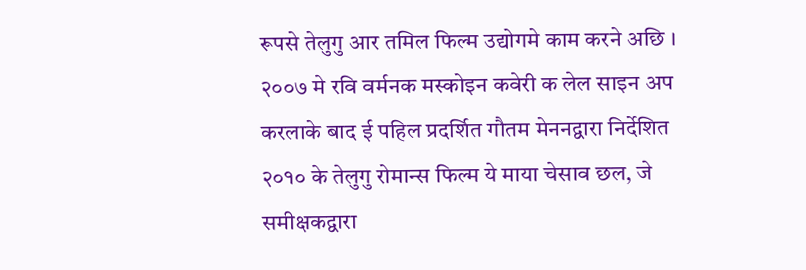रूपसे तेलुगु आर तमिल फिल्म उद्योगमे काम करने अछि । २००७ मे रवि वर्मनक मस्कोइन कवेरी क लेल साइन अप करलाके बाद ई पहिल प्रदर्शित गौतम मेननद्वारा निर्देशित २०१० के तेलुगु रोमान्स फिल्म ये माया चेसाव छल, जे समीक्षकद्वारा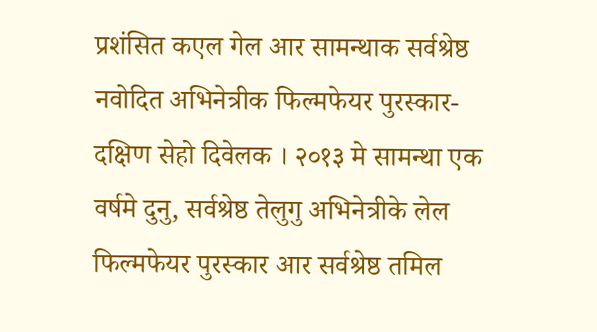प्रशंसित कएल गेल आर सामन्थाक सर्वश्रेष्ठ नवोदित अभिनेत्रीक फिल्मफेयर पुरस्कार-दक्षिण सेहो दिवेलक । २०१३ मे सामन्था एक वर्षमे दुनु, सर्वश्रेष्ठ तेलुगु अभिनेत्रीके लेल फिल्मफेयर पुरस्कार आर सर्वश्रेष्ठ तमिल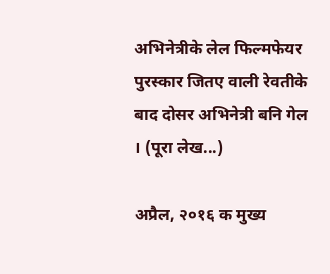अभिनेत्रीके लेल फिल्मफेयर पुरस्कार जितए वाली रेवतीके बाद दोसर अभिनेत्री बनि गेल । (पूरा लेख...)

अप्रैल, २०१६ क मुख्य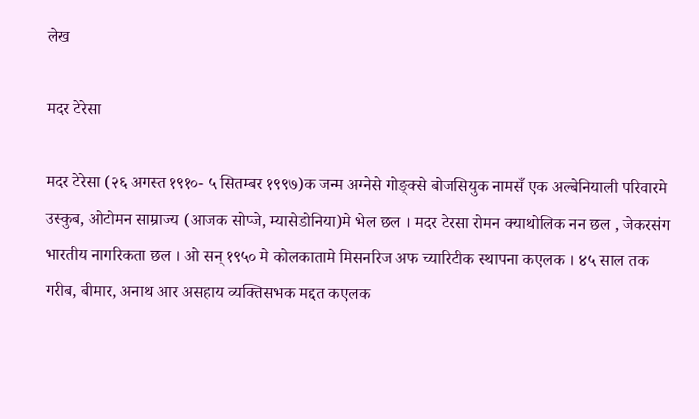लेख

मदर टेरेसा

मदर टेरेसा (२६ अगस्त १९१०- ५ सितम्बर १९९७)क जन्म अग्नेसे गोङ्क्से बोजसियुक नामसँ एक अल्बेनियाली परिवारमे उस्कुब, ओटोमन साम्राज्य (आजक सोप्जे, म्यासेडोनिया)मे भेल छल । मदर टेरसा रोमन क्याथोलिक नन छल , जेकरसंग भारतीय नागरिकता छल । ओ सन् १९५० मे कोलकातामे मिसनरिज अफ च्यारिटीक स्थापना कएलक । ४५ साल तक गरीब, बीमार, अनाथ आर असहाय व्यक्तिसभक मद्दत कएलक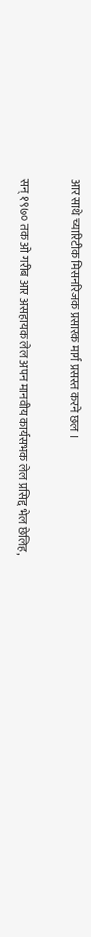आर साथे च्यारिटीक मिसनरिजक प्रसारक मार्ग प्रसस्त करने छल ।

सन् १९७० तक ओ गरीब आर असहायक लेल अपन मानवीय कार्यसभक लेल प्रसिद्द भेल छेलिह,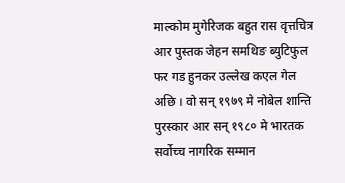माल्कोम मुगेरिजक बहुत रास वृत्तचित्र आर पुस्तक जेहन समथिङ ब्युटिफुल फर गड हुनकर उल्लेख कएल गेल अछि । वो सन् १९७९ मे नोबेल शान्ति पुरस्कार आर सन् १९८० मे भारतक सर्वोच्च नागरिक सम्मान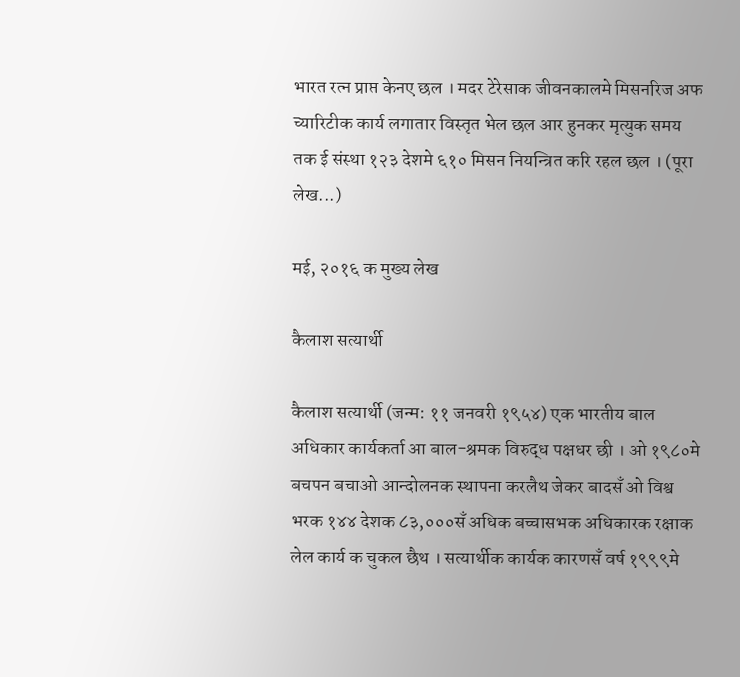भारत रत्न प्राप्त केनए छल । मदर टेरेसाक जीवनकालमे मिसनरिज अफ च्यारिटीक कार्य लगातार विस्तृत भेल छल आर हुनकर मृत्युक समय तक ई संस्था १२३ देशमे ६१० मिसन नियन्त्रित करि रहल छल । (पूरा लेख...)

मई, २०१६ क मुख्य लेख

कैलाश सत्यार्थी

कैलाश सत्यार्थी (जन्म: ११ जनवरी १९५४) एक भारतीय बाल अधिकार कार्यकर्ता आ बाल-श्रमक विरुद्ध पक्षधर छी । ओ १९८०मे बचपन बचाओ आन्दोलनक स्थापना करलैथ जेकर बादसँ ओ विश्व भरक १४४ देशक ८३,०००सँ अधिक बच्चासभक अधिकारक रक्षाक लेल कार्य क चुकल छैथ । सत्यार्थीक कार्यक कारणसँ वर्ष १९९९मे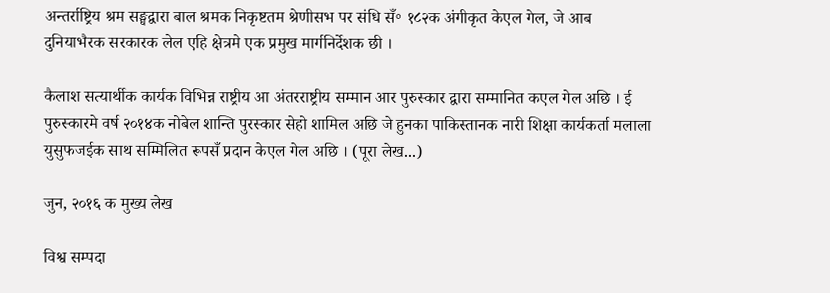अन्तर्राष्ट्रिय श्रम सङ्घद्वारा बाल श्रमक निकृष्टतम श्रेणीसभ पर संधि सँ॰ १८२क अंगीकृत केएल गेल, जे आब दुनियाभैरक सरकारक लेल एहि क्षेत्रमे एक प्रमुख मार्गनिर्देशक छी ।

कैलाश सत्यार्थीक कार्यक विभिन्न राष्ट्रीय आ अंतरराष्ट्रीय सम्मान आर पुरुस्कार द्वारा सम्मानित कएल गेल अछि । ई पुरुस्कारमे वर्ष २०१४क नोबेल शान्ति पुरस्कार सेहो शामिल अछि जे हुनका पाकिस्तानक नारी शिक्षा कार्यकर्ता मलाला युसुफजईक साथ सम्मिलित रूपसँ प्रदान केएल गेल अछि । (पूरा लेख...)

जुन, २०१६ क मुख्य लेख

विश्व सम्पदा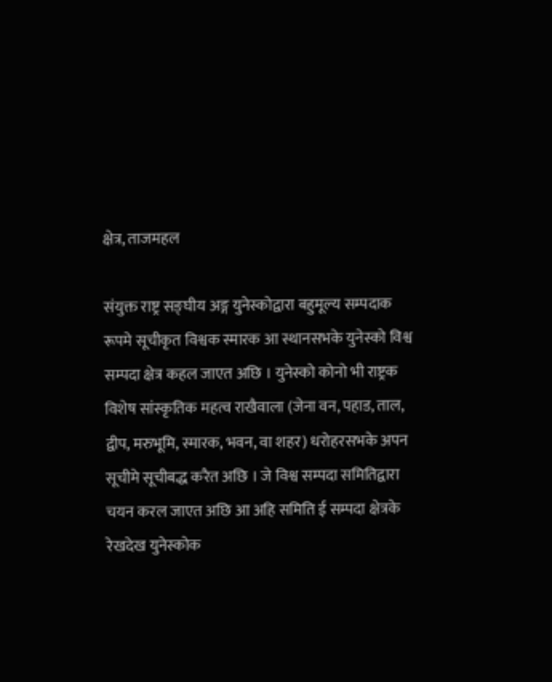क्षेत्र, ताजमहल

संयुक्त राष्ट्र सङ्घीय अङ्ग युनेस्कोद्वारा बहुमूल्य सम्पदाक रूपमे सूचीकृत विश्वक स्मारक आ स्थानसभके युनेस्को विश्व सम्पदा क्षेत्र कहल जाएत अछि । युनेस्को कोनो भी राष्ट्रक विशेष सांस्कृतिक महत्व राखैवाला (जेना वन, पहाड, ताल, द्वीप, मरुभूमि, स्मारक, भवन, वा शहर) धरोहरसभके अपन सूचीमे सूचीबद्ध करैत अछि । जे विश्व सम्पदा समितिद्वारा चयन करल जाएत अछि आ अहि समिति ई सम्पदा क्षेत्रके रेखदेख युनेस्कोक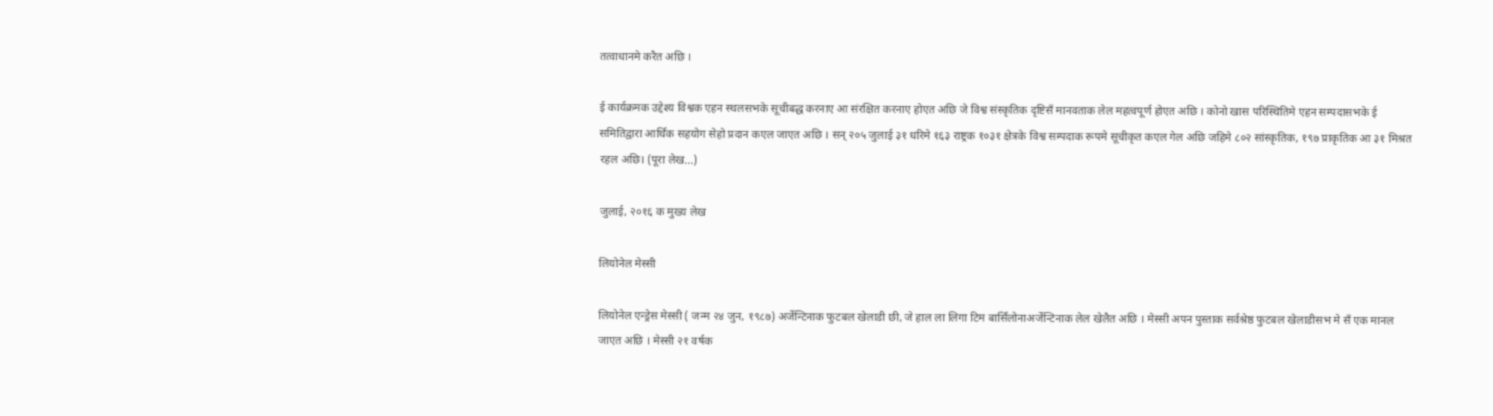तत्वाधानमे करैत अछि ।

ई कार्यक्रमक उद्देश्य विश्वक एहन स्थलसभके सूचीबद्ध करनाए आ संरक्षित करनाए होएत अछि जे विश्व संस्कृतिक दृष्टिसँ मानवताक लेल महत्वपूर्ण होएत अछि । कोनो खास परिस्थितिमे एहन सम्पदासभके ई समितिद्वारा आर्थिक सहयोग सेहो प्रदान कएल जाएत अछि । सन् २०५ जुलाई ३१ धरिमे १६३ राष्ट्रक १०३१ क्षेत्रके विश्व सम्पदाक रूपमे सूचीकृत कएल गेल अछि जहिमे ८०२ सांस्कृतिक, १९७ प्राकृतिक आ ३१ मिश्रत रहल अछि। (पूरा लेख...)

जुलाई, २०१६ क मुख्य लेख

लियोनेल मेस्सी

लियोनेल एन्ड्रेस मेस्सी ( जन्म २४ जुन, १९८७) अर्जेन्टिनाक फुटबल खेलाडी छी, जे हाल ला लिगा टिम बार्सिलोनाअर्जेन्टिनाक लेल खेलैत अछि । मेस्सी अपन पुस्ताक सर्वश्रेष्ठ फुटबल खेलाडीसभ मे सँ एक मानल जाएत अछि । मेस्सी २१ वर्षक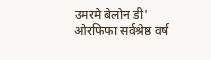उमरमे बेलोन डी' ओरफिफा सर्वश्रेष्ठ वर्ष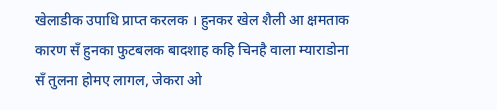खेलाडीक उपाधि प्राप्त करलक । हुनकर खेल शैली आ क्षमताक कारण सँ हुनका फुटबलक बादशाह कहि चिनहै वाला म्याराडोना सँ तुलना होमए लागल, जेकरा ओ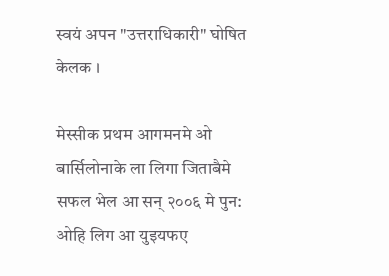स्वयं अपन "उत्तराधिकारी" घोषित केलक ।

मेस्सीक प्रथम आगमनमे ओ बार्सिलोनाके ला लिगा जिताबैमे सफल भेल आ सन् २००६ मे पुन: ओहि लिग आ युइयफए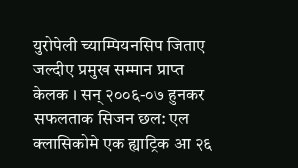युरोपेली च्याम्पियनसिप जिताए जल्दीए प्रमुख सम्मान प्राप्त केलक । सन् २००६-०७ हुनकर सफलताक सिजन छल: एल क्लासिकोमे एक ह्याट्रिक आ २६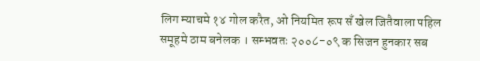लिग म्याचमे १४ गोल करैत, ओ नियमित रूप सँ खेल जितैवाला पहिल समूहमे ठाम बनेलक । सम्भवतः २००८-०९ क सिजन हुनकार सब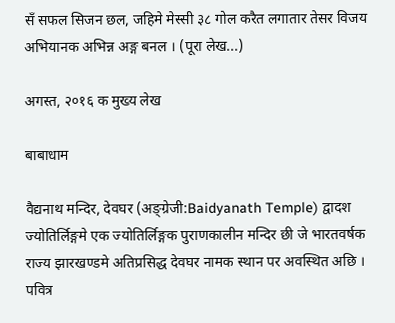सँ सफल सिजन छल, जहिमे मेस्सी ३८ गोल करैत लगातार तेसर विजय अभियानक अभिन्न अङ्ग बनल । (पूरा लेख...)

अगस्त, २०१६ क मुख्य लेख

बाबाधाम

वैद्यनाथ मन्दिर, देवघर (अङ्ग्रेजी:Baidyanath Temple) द्वादश ज्योतिर्लिङ्गमे एक ज्योतिर्लिङ्गक पुराणकालीन मन्दिर छी जे भारतवर्षक राज्य झारखण्डमे अतिप्रसिद्ध देवघर नामक स्‍थान पर अवस्थित अछि । पवित्र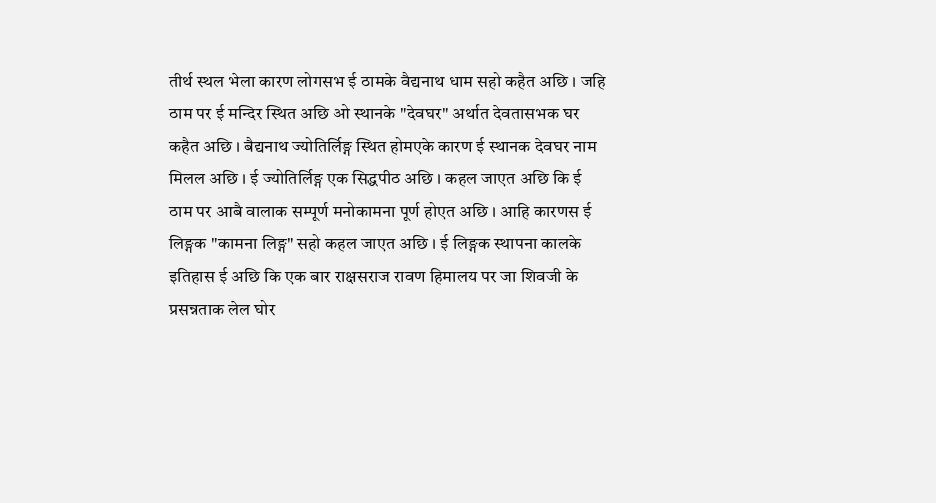तीर्थ स्थल भेला कारण लोगसभ ई ठामके वैद्यनाथ धाम सहो कहैत अछि । जहि ठाम पर ई मन्दिर स्थित अछि ओ स्थानके "देवघर" अर्थात देवतासभक घर कहैत अछि । बैद्यनाथ ज्योतिर्लिङ्ग स्थित होमएके कारण ई स्‍थानक देवघर नाम मिलल अछि । ई ज्योतिर्लिङ्ग एक सिद्धपीठ अछि । कहल जाएत अछि कि ई ठाम पर आबै वालाक सम्पूर्ण मनोकामना पूर्ण होएत अछि । आहि कारणस ई लिङ्गक "कामना लिङ्ग" सहो कहल जाएत अछि । ई लिङ्गक स्थापना कालके इतिहास ई अछि कि एक बार राक्षसराज रावण हिमालय पर जा शिवजी के प्रसन्नताक लेल घोर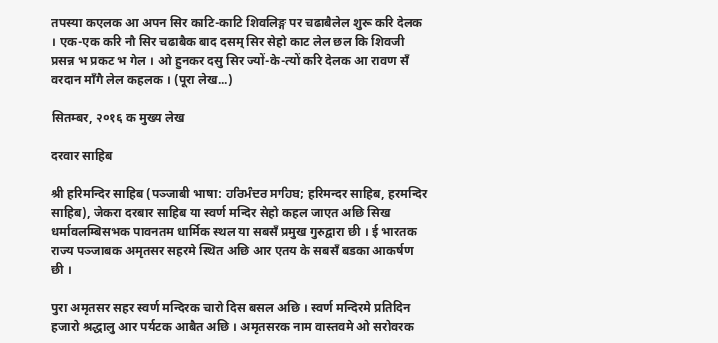तपस्या कएलक आ अपन सिर काटि-काटि शिवलिङ्ग पर चढाबैलेल शुरू करि देलक । एक-एक करि नौ सिर चढाबैक बाद दसम् सिर सेहो काट लेल छल कि शिवजी प्रसन्न भ प्रकट भ गेल । ओ हुनकर दसु सिर ज्यों-के-त्यों करि देलक आ रावण सँ वरदान माँगै लेल कहलक । (पूरा लेख...)

सितम्बर, २०१६ क मुख्य लेख

दरवार साहिब

श्री हरिमन्दिर साहिब (पञ्जाबी भाषा: ਹਰਿਮੰਦਰ ਸਾਹਿਬ; हरिमन्दर साहिब, हरमन्दिर साहिब), जेकरा दरबार साहिब या स्वर्ण मन्दिर सेहो कहल जाएत अछि सिख धर्मावलम्बिसभक पावनतम धार्मिक स्थल या सबसँ प्रमुख गुरुद्वारा छी । ई भारतक राज्य पञ्जाबक अमृतसर सहरमे स्थित अछि आर एतय के सबसँ बडका आकर्षण छी ।

पुरा अमृतसर सहर स्वर्ण मन्दिरक चारो दिस बसल अछि । स्वर्ण मन्दिरमे प्रतिदिन हजारो श्रद्धालु आर पर्यटक आबैत अछि । अमृतसरक नाम वास्तवमे ओ सरोवरक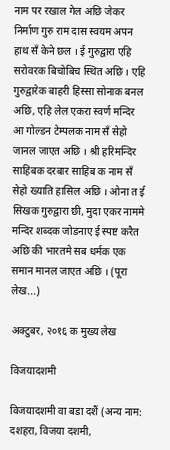नाम पर रखाल गेल अछि जेकर निर्माण गुरु राम दास स्वयम अपन हाथ सँ केने छल । ई गुरुद्वारा एहि सरोवरक बिचोबिच स्थित अछि । एहि गुरुद्वारेक बाहरी हिस्सा सोनाक बनल अछि, एहि लेल एकरा स्वर्ण मन्दिर आ गोल्डन टेम्पलक नाम सँ सेहो जानल जाएत अछि । श्री हरिमन्दिर साहिबक दरबार साहिब क नाम सँ सेहो ख्याति हासिल अछि । ओना त ई सिखक गुरुद्वारा छी, मुदा एकर नाममे मन्दिर शब्दक जोडनाए ई स्पष्ट करैत अछि की भारतमे सब धर्मक एक समान मानल जाएत अछि । (पूरा लेख...)

अक्टुबर, २०१६ क मुख्य लेख

विजयादशमी

विजयादशमी वा बडा दशैं (अन्य नाम: दशहरा, विजया दशमी,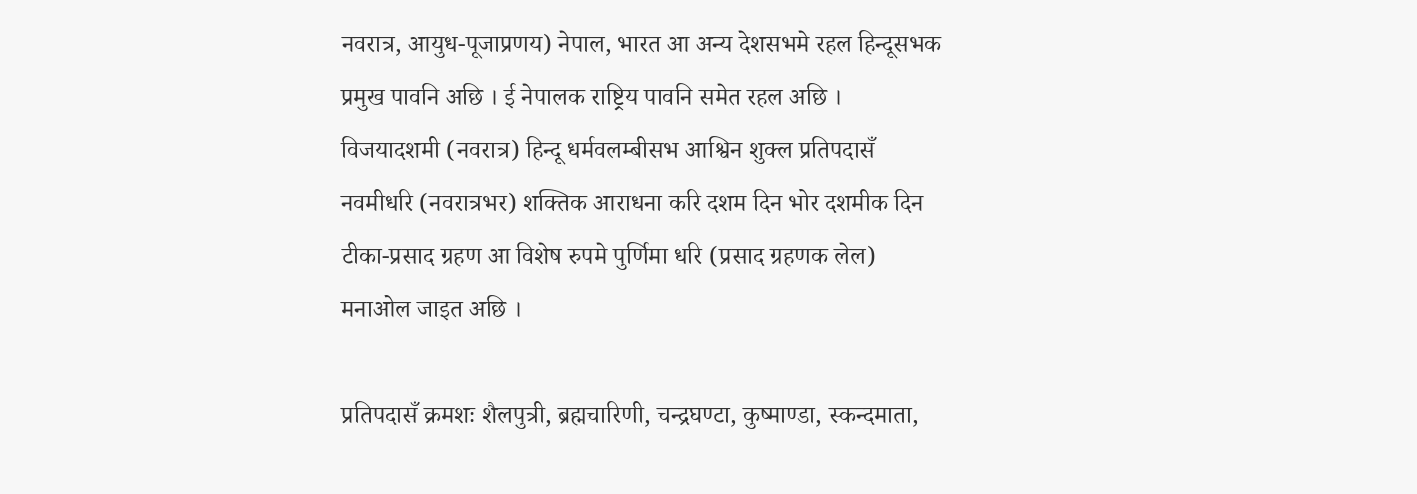नवरात्र, आयुध-पूजाप्रणय) नेपाल, भारत आ अन्य देशसभमे रहल हिन्दूसभक प्रमुख पावनि अछि । ई नेपालक राष्ट्रिय पावनि समेत रहल अछि । विजयादशमी (नवरात्र) हिन्दू धर्मवलम्बीसभ आश्विन शुक्ल प्रतिपदासँ नवमीधरि (नवरात्रभर) शक्तिक आराधना करि दशम दिन भोर दशमीक दिन टीका-प्रसाद ग्रहण आ विशेष रुपमे पुर्णिमा धरि (प्रसाद ग्रहणक लेल) मनाओल जाइत अछि ।

प्रतिपदासँ क्रमशः शैलपुत्री, ब्रह्मचारिणी, चन्द्रघण्टा, कुष्माण्डा, स्कन्दमाता,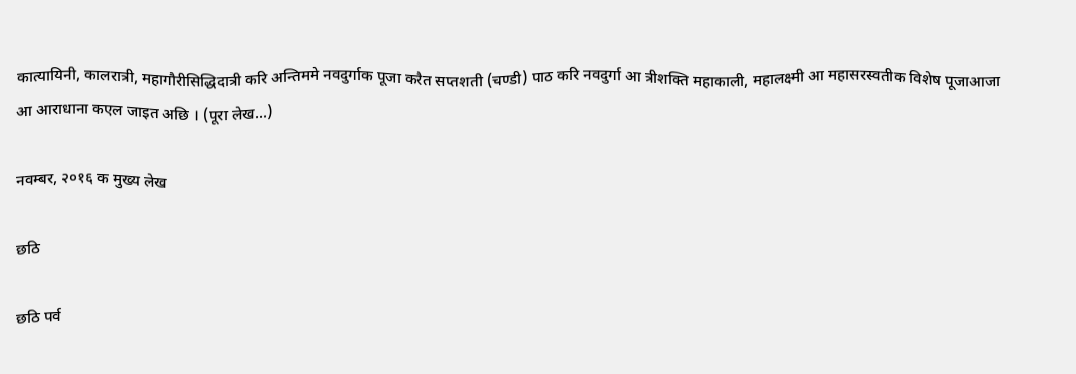कात्यायिनी, कालरात्री, महागौरीसिद्धिदात्री करि अन्तिममे नवदुर्गाक पूजा करैत सप्तशती (चण्डी) पाठ करि नवदुर्गा आ त्रीशक्ति महाकाली, महालक्ष्मी आ महासरस्वतीक विशेष पूजाआजा आ आराधाना कएल जाइत अछि । (पूरा लेख...)

नवम्बर, २०१६ क मुख्य लेख

छठि

छठि पर्व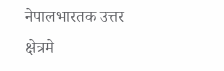नेपालभारतक उत्तर क्षेत्रमे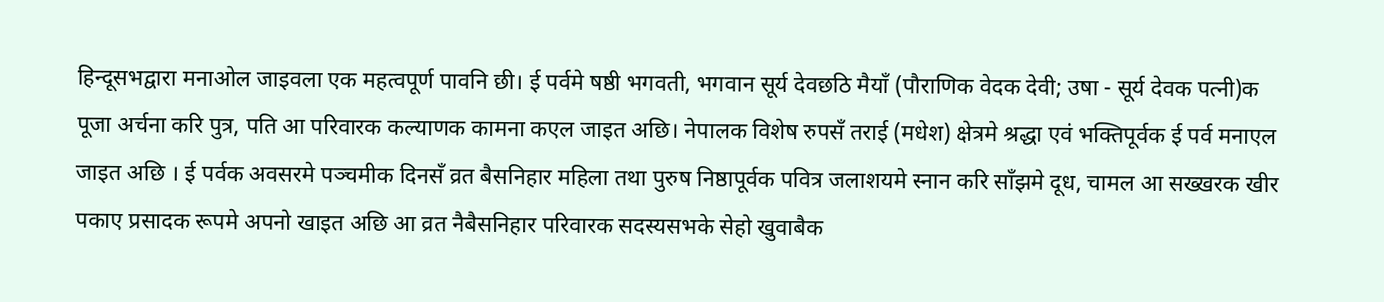हिन्दूसभद्वारा मनाओल जाइवला एक महत्वपूर्ण पावनि छी। ई पर्वमे षष्ठी भगवती, भगवान सूर्य देवछठि मैयाँ (पौराणिक वेदक देवी; उषा - सूर्य देवक पत्नी)क पूजा अर्चना करि पुत्र, पति आ परिवारक कल्याणक कामना कएल जाइत अछि। नेपालक विशेष रुपसँ तराई (मधेश) क्षेत्रमे श्रद्धा एवं भक्तिपूर्वक ई पर्व मनाएल जाइत अछि । ई पर्वक अवसरमे पञ्चमीक दिनसँ व्रत बैसनिहार महिला तथा पुरुष निष्ठापूर्वक पवित्र जलाशयमे स्नान करि साँझमे दूध, चामल आ सख्खरक खीर पकाए प्रसादक रूपमे अपनो खाइत अछि आ व्रत नैबैसनिहार परिवारक सदस्यसभके सेहो खुवाबैक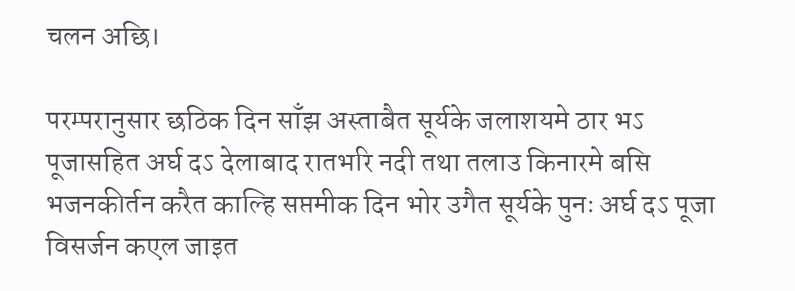चलन अछि।

परम्परानुसार छठिक दिन साँझ अस्ताबैत सूर्यके जलाशयमे ठार भऽ पूजासहित अर्घ दऽ देलाबाद रातभरि नदी तथा तलाउ किनारमे बसि भजनकीर्तन करैत काल्हि सप्तमीक दिन भोर उगैत सूर्यके पुनः अर्घ दऽ पूजा विसर्जन कएल जाइत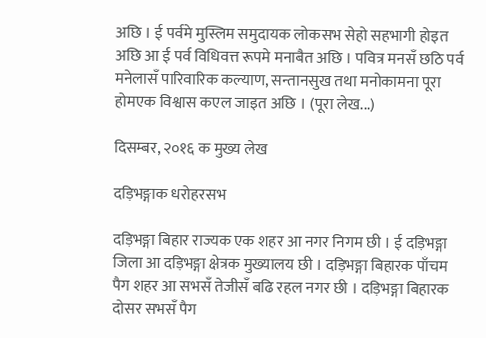अछि । ई पर्वमे मुस्लिम समुदायक लोकसभ सेहो सहभागी होइत अछि आ ई पर्व विधिवत्त रूपमे मनाबैत अछि । पवित्र मनसँ छठि पर्व मनेलासँ पारिवारिक कल्याण, सन्तानसुख तथा मनोकामना पूरा होमएक विश्वास कएल जाइत अछि । (पूरा लेख...)

दिसम्बर, २०१६ क मुख्य लेख

दड़िभङ्गाक धरोहरसभ

दड़िभङ्गा बिहार राज्यक एक शहर आ नगर निगम छी । ई दड़िभङ्गा जिला आ दड़िभङ्गा क्षेत्रक मुख्यालय छी । दड़िभङ्गा बिहारक पाँचम पैग शहर आ सभसँ तेजीसँ बढि रहल नगर छी । दड़िभङ्गा बिहारक दोसर सभसँ पैग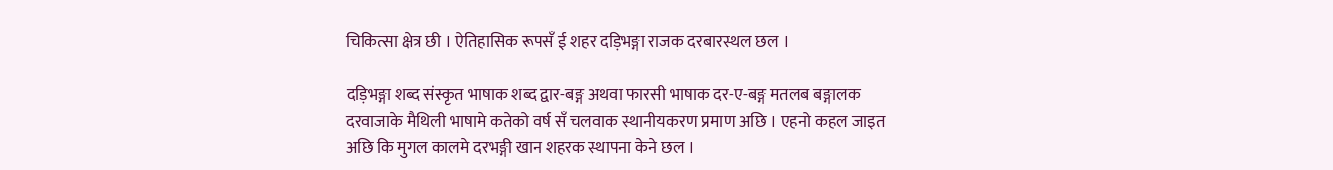चिकित्सा क्षेत्र छी । ऐतिहासिक रूपसँ ई शहर दड़िभङ्गा राजक दरबारस्थल छल ।

दड़िभङ्गा शब्द संस्कृत भाषाक शब्द द्वार-बङ्ग अथवा फारसी भाषाक दर-ए-बङ्ग मतलब बङ्गालक दरवाजाके मैथिली भाषामे कतेको वर्ष सँ चलवाक स्थानीयकरण प्रमाण अछि । एहनो कहल जाइत अछि कि मुगल कालमे दरभङ्गी खान शहरक स्थापना केने छल ।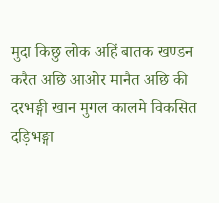मुदा किछु लोक अहिं बातक खण्डन करैत अछि आओर मानैत अछि की दरभङ्गी खान मुगल कालमे विकसित दड़िभङ्गा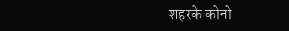शहरके कोनो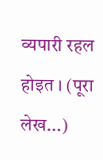व्यपारी रहल होइत । (पूरा लेख...)